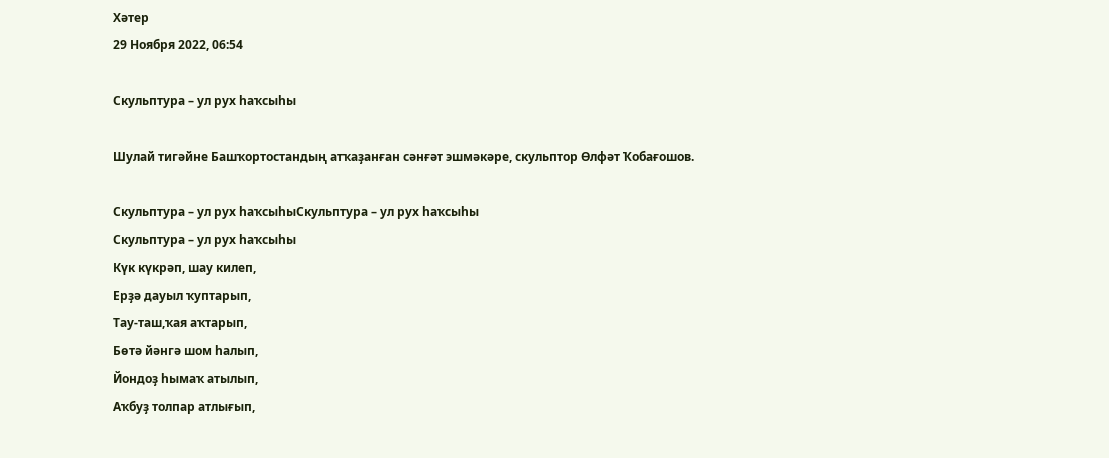Хәтер
29 Ноября 2022, 06:54

Скульптура – ул рух һаҡсыһы

Шулай тигәйне Башҡортостандың атҡаҙанған сәнғәт эшмәкәре, скульптор Өлфәт Ҡобағошов.

Скульптура – ул рух һаҡсыһыСкульптура – ул рух һаҡсыһы
Скульптура – ул рух һаҡсыһы
Күк күкрәп, шау килеп,
Ерҙә дауыл ҡуптарып,
Тау-таш,ҡая аҡтарып,
Бөтә йәнгә шом һалып,
Йондоҙ һымаҡ атылып,
Аҡбуҙ толпар атлығып,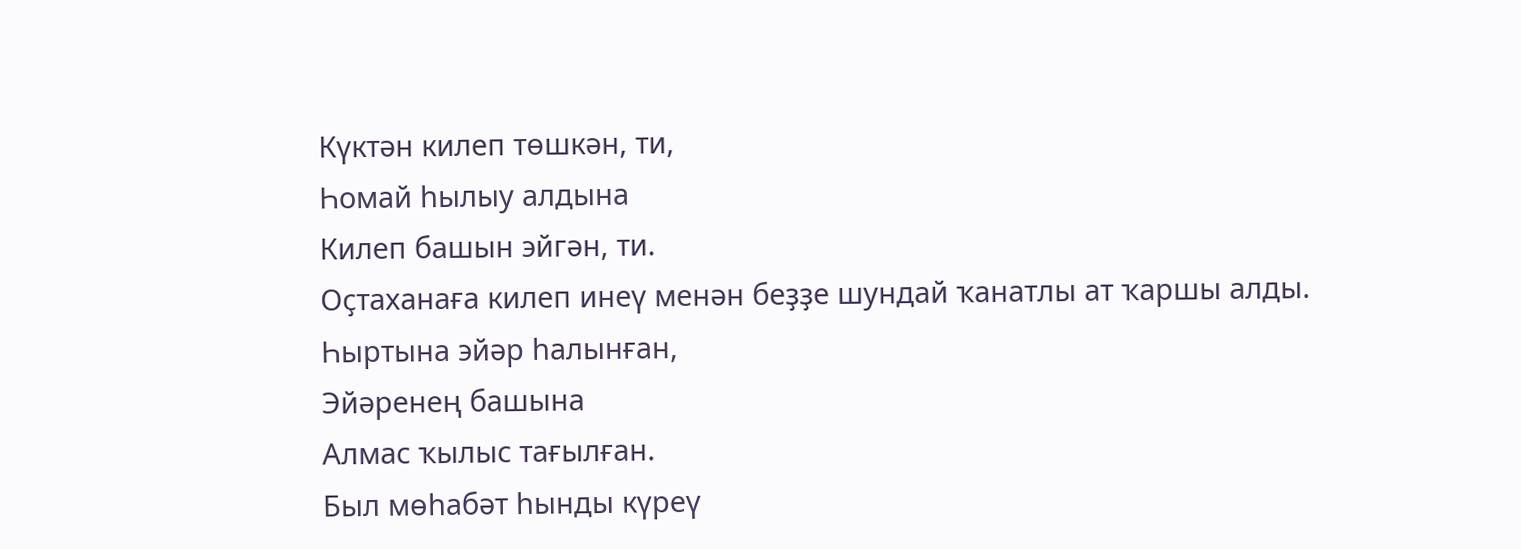Күктән килеп төшкән, ти,
Һомай һылыу алдына
Килеп башын эйгән, ти.
Оҫтаханаға килеп инеү менән беҙҙе шундай ҡанатлы ат ҡаршы алды.
Һыртына эйәр һалынған,
Эйәренең башына
Алмас ҡылыс тағылған.
Был мөһабәт һынды күреү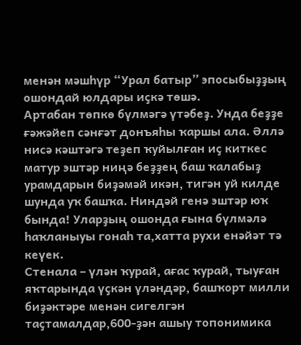менән мәшһүр “Урал батыр” эпосыбыҙҙың ошондай юлдары иҫкә төшә.
Артабан төпкө бүлмәгә үтәбеҙ. Унда беҙҙе ғәжәйеп сәнғәт донъяһы ҡаршы ала. Әллә нисә кәштәгә теҙеп ҡуйылған иҫ киткес матур эштәр ниңә беҙҙең баш ҡалабыҙ урамдарын биҙәмәй икән, тигән уй килде шунда уҡ башҡа. Ниндәй генә эштәр юҡ бында! Уларҙың ошонда ғына бүлмәлә һаҡланыуы гонаһ та,хатта рухи енәйәт тә кеүек.
Стенала – үлән ҡурай, ағас ҡурай, тыуған яҡтарында үҫкән үләндәр, башҡорт милли биҙәктәре менән сигелгән таҫтамалдар,600-ҙән ашыу топонимика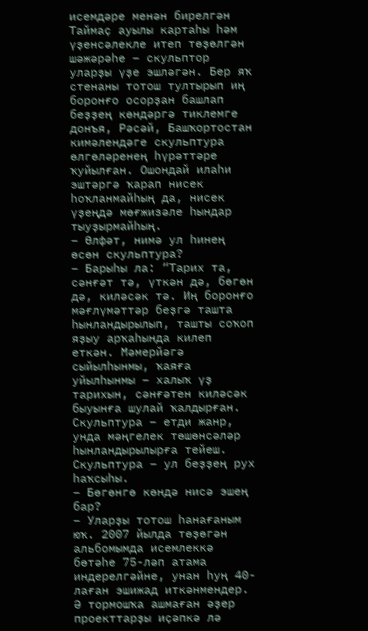исемдәре менән бирелгән Таймаҫ ауылы картаһы һәм үҙенсәлекле итеп төҙөлгән шәжәрәһе – скульптор уларҙы үҙе эшләгән. Бер яҡ стенаны тотош тултырып иң боронғо осорҙан башлап беҙҙең көндәргә тиклемге донъя, Рәсәй, Башҡортостан кимәлендәге скульптура өлгөләренең һүрәттәре ҡуйылған. Ошондай илаһи эштәргә ҡарап нисек һоҡланмайһың да, нисек үҙеңдә мөғжизәле һындар тыуҙырмайһың.
– Өлфәт, нимә ул һинең өсөн скульптура?
– Барыһы ла: “Тарих та, сәнғәт тә, үткән дә, бөгөн дә, киләсәк тә. Иң боронғо мәғлүмәттәр беҙгә ташта һынландырылып, ташты соҡоп яҙыу арҡаһында килеп еткән. Мәмерйәгә сыйылһынмы, ҡаяға уйылһынмы – халыҡ үҙ тарихын, сәнғәтен киләсәк быуынға шулай ҡалдырған. Скульптура – етди жанр, унда мәңгелек төшөнсәләр һынландырылырға тейеш. Скульптура – ул беҙҙең рух һаҡсыһы.
– Бөгөнгө көндә нисә эшең бар?
– Уларҙы тотош һанағаным юҡ. 2007 йылда төҙөгән альбомымда исемлеккә бөтәһе 75-ләп атама индерелгәйне, унан һуң 40-лаған эшижад иткәнмендер. Ә тормошҡа ашмаған әҙер проекттарҙы иҫәпкә лә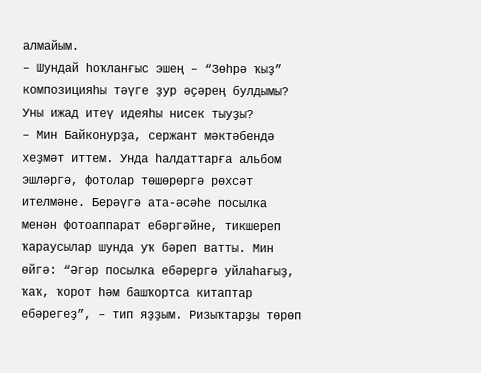алмайым.
– Шундай һоҡланғыс эшең – “Зөһрә ҡыҙ” композицияһы тәүге ҙур әҫәрең булдымы? Уны ижад итеү идеяһы нисек тыуҙы?
– Мин Байконурҙа, сержант мәктәбендә хеҙмәт иттем. Унда һалдаттарға альбом эшләргә, фотолар төшөрөргә рөхсәт ителмәне. Берәүгә ата-әсәһе посылка менән фотоаппарат ебәргәйне, тикшереп ҡараусылар шунда уҡ бәреп ватты. Мин өйгә: “Әгәр посылка ебәрергә уйлаһағыҙ, ҡаҡ, ҡорот һәм башҡортса китаптар ебәрегеҙ”, – тип яҙҙым. Ризыҡтарҙы төрөп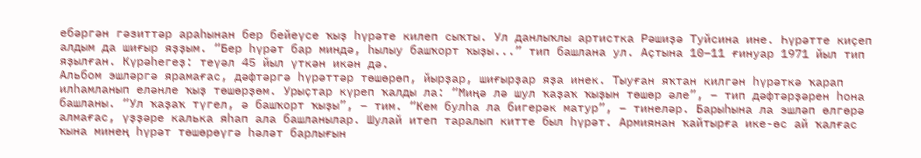ебәргән гәзиттәр араһынан бер бейеүсе ҡыҙ һүрәте килеп сыҡты. Ул данлыҡлы артистка Рәшиҙә Туйсина ине. Һүрәтте киҫеп алдым да шиғыр яҙҙым. “Бер һүрәт бар миндә, һылыу башҡорт ҡыҙы...” тип башлана ул. Аҫтына 10–11 ғинуар 1971 йыл тип яҙылған. Күрәһегеҙ: теүәл 45 йыл үткән икән дә.
Альбом эшләргә ярамағас, дәфтәргә һүрәттәр төшөрөп, йырҙар, шиғырҙар яҙа инек. Тыуған яҡтан килгән һүрәткә ҡарап илһамланып еләнле ҡыҙ төшөрҙөм. Урыҫтар күреп ҡалды ла: “Миңә лә шул ҡаҙаҡ ҡыҙын төшөр әле”, – тип дәфтәрҙәрен һона башланы. “Ул ҡаҙаҡ түгел, ә башҡорт ҡыҙы”, – тим. “Кем булһа ла бигерәк матур”, – тинеләр. Барыһына ла эшләп өлгөрә алмағас, үҙҙәре калька яһап ала башланылар. Шулай итеп таралып китте был һүрәт. Армиянан ҡайтырға ике-өс ай ҡалғас ҡына минең һүрәт төшөрөүгә һәләт барлығын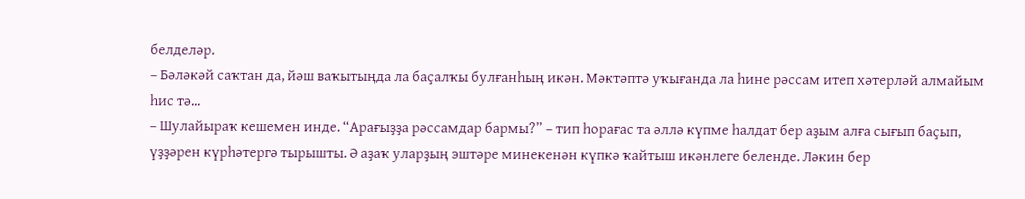белделәр.
– Бәләкәй саҡтан да, йәш ваҡытыңда ла баҫалҡы булғанһың икән. Мәктәптә уҡығанда ла һине рәссам итеп хәтерләй алмайым һис тә...
– Шулайыраҡ кешемен инде. “Арағыҙҙа рәссамдар бармы?” – тип һорағас та әллә күпме һалдат бер аҙым алға сығып баҫып, үҙҙәрен күрһәтергә тырышты. Ә аҙаҡ уларҙың эштәре минекенән күпкә ҡайтыш икәнлеге беленде. Ләкин бер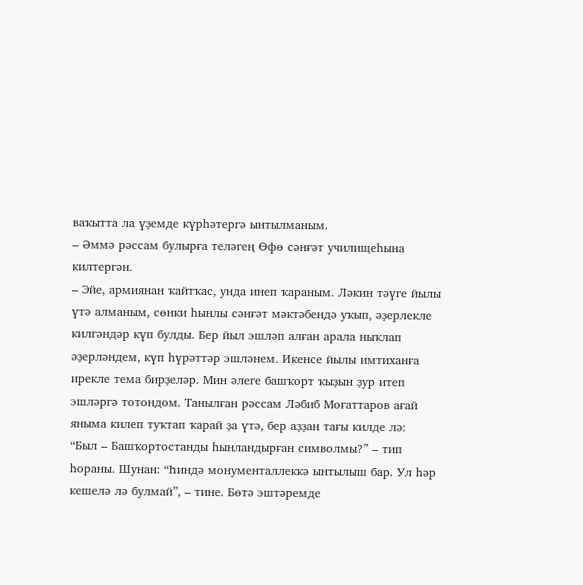ваҡытта ла үҙемде күрһәтергә ынтылманым.
– Әммә рәссам булырға теләгең Өфө сәнғәт училищеһына килтергән.
– Эйе, армиянан ҡайтҡас, унда инеп ҡараным. Ләкин тәүге йылы үтә алманым, сөнки һынлы сәнғәт мәктәбендә уҡып, әҙерлекле килгәндәр күп булды. Бер йыл эшләп алған арала ныҡлап әҙерләндем, күп һүрәттәр эшләнем. Икенсе йылы имтиханға ирекле тема бирҙеләр. Мин әлеге башҡорт ҡыҙын ҙур итеп эшләргә тотондом. Танылған рәссам Ләбиб Моғаттаров ағай яныма килеп туҡтап ҡарай ҙа үтә, бер аҙҙан тағы килде лә:
“Был – Башҡортостанды һынландырған символмы?” – тип һораны. Шунан: “Һиндә монументаллеккә ынтылыш бар. Ул һәр кешелә лә булмай”, – тине. Бөтә эштәремде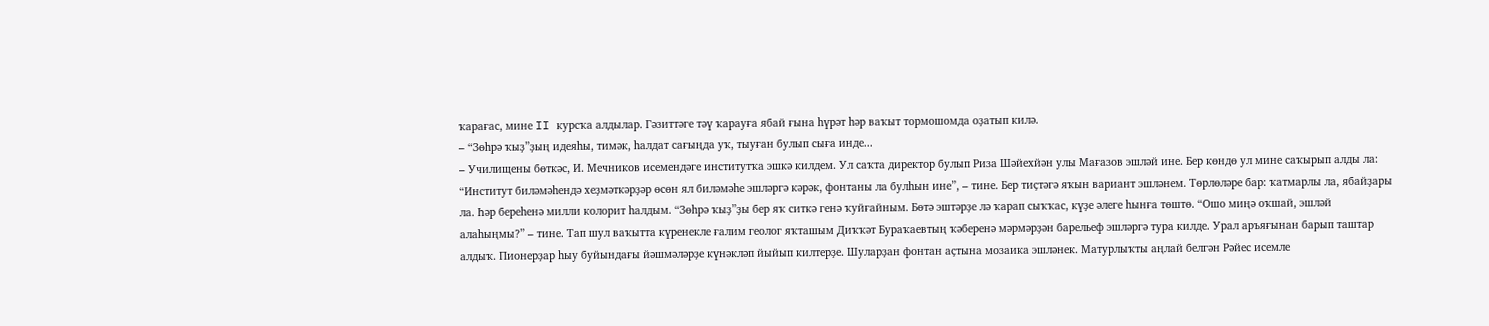ҡарағас, мине II курсҡа алдылар. Гәзиттәге тәү ҡарауға ябай ғына һүрәт һәр ваҡыт тормошомда оҙатып килә.
– “Зөһрә ҡыҙ”ҙың идеяһы, тимәк, һалдат сағыңда уҡ, тыуған булып сыға инде...
– Училищены бөткәс, И. Мечников исемендәге институтҡа эшкә килдем. Ул саҡта директор булып Риза Шәйехйән улы Мағазов эшләй ине. Бер көндө ул мине саҡырып алды ла: “Институт биләмәһендә хеҙмәткәрҙәр өсөн ял биләмәһе эшләргә кәрәк, фонтаны ла булһын ине”, – тине. Бер тиҫтәгә яҡын вариант эшләнем. Төрлөләре бар: ҡатмарлы ла, ябайҙары ла. Һәр береһенә милли колорит һалдым. “Зөһрә ҡыҙ”ҙы бер яҡ ситкә генә ҡуйғайным. Бөтә эштәрҙе лә ҡарап сыҡҡас, күҙе әлеге һынға төштө. “Ошо миңә оҡшай, эшләй алаһыңмы?” – тине. Тап шул ваҡытта күренекле ғалим геолог яҡташым Диҡҡәт Бураҡаевтың ҡәберенә мәрмәрҙән барельеф эшләргә тура килде. Урал аръяғынан барып таштар алдыҡ. Пионерҙар һыу буйындағы йәшмәләрҙе күнәкләп йыйып килтерҙе. Шуларҙан фонтан аҫтына мозаика эшләнек. Матурлыҡты аңлай белгән Рәйес исемле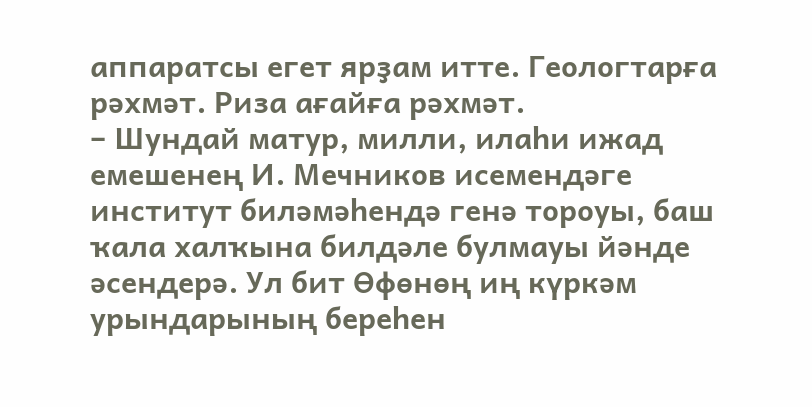аппаратсы егет ярҙам итте. Геологтарға рәхмәт. Риза ағайға рәхмәт.
– Шундай матур, милли, илаһи ижад емешенең И. Мечников исемендәге институт биләмәһендә генә тороуы, баш ҡала халҡына билдәле булмауы йәнде әсендерә. Ул бит Өфөнөң иң күркәм урындарының береһен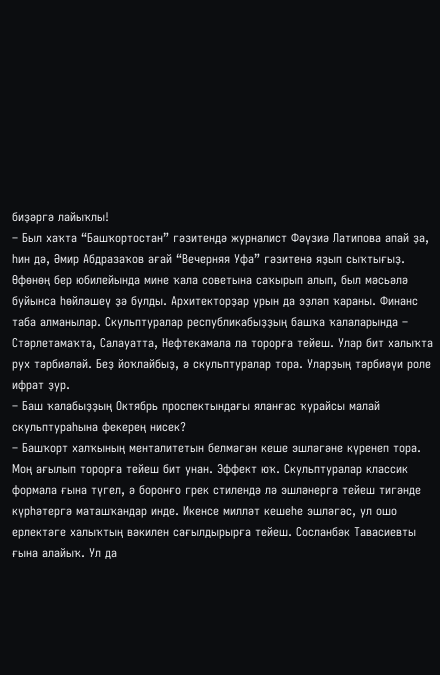биҙәргә лайыҡлы!
– Был хаҡта “Башҡортостан” гәзитендә журналист Фәүзиә Латипова апай ҙа, һин дә, Әмир Абдразаҡов ағай “Вечерняя Уфа” гәзитенә яҙып сыҡтығыҙ. Өфөнөң бер юбилейында мине ҡала советына саҡырып алып, был мәсьәлә буйынса һөйләшеү ҙә булды. Архитекторҙар урын да эҙләп ҡараны. Финанс таба алманылар. Скульптуралар республикабыҙҙың башҡа ҡалаларында – Стәрлетамаҡта, Салауатта, Нефтекамала ла торорға тейеш. Улар бит халыҡта рух тәрбиәләй. Беҙ йоҡлайбыҙ, ә скульптуралар тора. Уларҙың тәрбиәүи роле ифрат ҙур.
– Баш ҡалабыҙҙың Октябрь проспектындағы яланғас ҡурайсы малай скульптураһына фекерең нисек?
– Башҡорт халҡының менталитетын белмәгән кеше эшләгәне күренеп тора. Моң ағылып торорға тейеш бит унан. Эффект юҡ. Скульптуралар классик формала ғына түгел, ә боронғо грек стилендә лә эшләнергә тейеш тигәнде күрһәтергә маташҡандар инде. Икенсе милләт кешеһе эшләгәс, ул ошо ерлектәге халыҡтың вәкилен сағылдырырға тейеш. Сосланбәк Тавасиевты ғына алайыҡ. Ул да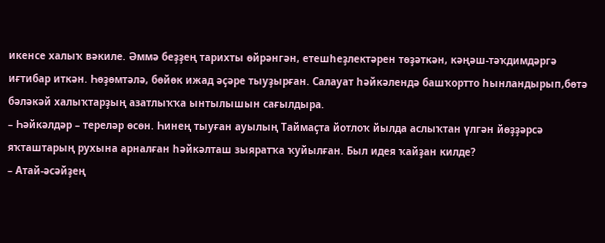икенсе халыҡ вәкиле. Әммә беҙҙең тарихты өйрәнгән, етешһеҙлектәрен төҙәткән, кәңәш-тәҡдимдәргә иғтибар иткән. Һөҙөмтәлә, бөйөк ижад әҫәре тыуҙырған. Салауат һәйкәлендә башҡортто һынландырып,бөтә бәләкәй халыҡтарҙың азатлыҡҡа ынтылышын сағылдыра.
– Һәйкәлдәр – тереләр өсөн. Һинең тыуған ауылың Таймаҫта йотлоҡ йылда аслыҡтан үлгән йөҙҙәрсә яҡташтарың рухына арналған һәйкәлташ зыяратҡа ҡуйылған. Был идея ҡайҙан килде?
– Атай-әсәйҙең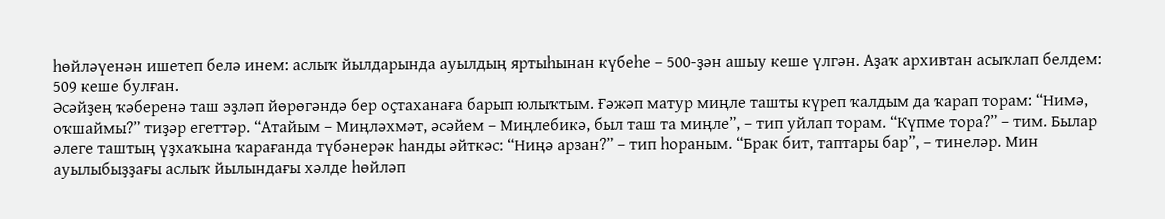һөйләүенән ишетеп белә инем: аслыҡ йылдарында ауылдың яртыһынан күбеһе – 500-ҙән ашыу кеше үлгән. Аҙаҡ архивтан асыҡлап белдем: 509 кеше булған.
Әсәйҙең ҡәберенә таш эҙләп йөрөгәндә бер оҫтаханаға барып юлыҡтым. Ғәжәп матур миңле ташты күреп ҡалдым да ҡарап торам: “Нимә, оҡшаймы?” тиҙәр егеттәр. “Атайым – Миңләхмәт, әсәйем – Миңлебикә, был таш та миңле”, – тип уйлап торам. “Күпме тора?” – тим. Былар әлеге таштың үҙхаҡына ҡарағанда түбәнерәк һанды әйткәс: “Ниңә арзан?” – тип һораным. “Брак бит, таптары бар”, – тинеләр. Мин ауылыбыҙҙағы аслыҡ йылындағы хәлде һөйләп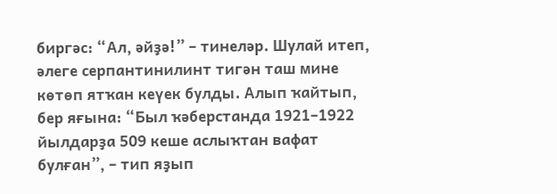биргәс: “Ал, әйҙә!” – тинеләр. Шулай итеп, әлеге серпантинилинт тигән таш мине көтөп ятҡан кеүек булды. Алып ҡайтып, бер яғына: “Был ҡәберстанда 1921–1922 йылдарҙа 509 кеше аслыҡтан вафат булған”, – тип яҙып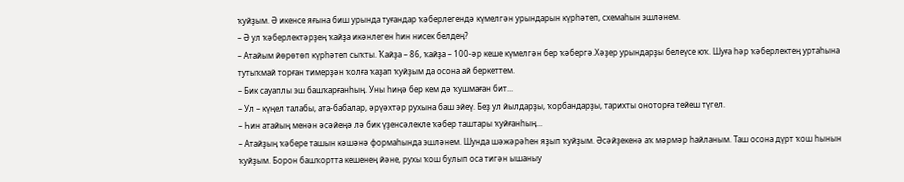ҡуйҙым. Ә икенсе яғына биш урында туғандар ҡәберлегендә күмелгән урындарын күрһәтеп, схемаһын эшләнем.
– Ә ул ҡәберлектәрҙең ҡайҙа икәнлеген һин нисек белдең?
– Атайым йөрөтөп күрһәтеп сыҡты. Ҡайҙа – 86, ҡайҙа – 100-әр кеше күмелгән бер ҡәбергә.Хәҙер урындарҙы белеүсе юҡ. Шуға һәр ҡәберлектең уртаһына тутыҡмай торған тимерҙән ҡолға ҡаҙап ҡуйҙым да осона ай беркеттем.
– Бик сауаплы эш башҡарғанһың. Уны һиңә бер кем дә ҡушмаған бит...
– Ул – күңел талабы, ата-бабалар, әрүәхтәр рухына баш эйеү. Беҙ ул йылдарҙы, ҡорбандарҙы, тарихты оноторға тейеш түгел.
– Һин атайың менән әсәйеңә лә бик үҙенсәлекле ҡәбер таштары ҡуйғанһың...
– Атайҙың ҡәбере ташын кәшәнә формаһында эшләнем. Шунда шәжәрәһен яҙып ҡуйҙым. Әсәйҙекенә аҡ мәрмәр һайланым. Таш осона дүрт ҡош һынын ҡуйҙым. Борон башҡортта кешенең йәне, рухы ҡош булып оса тигән ышаныу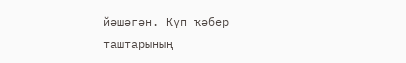йәшәгән. Күп ҡәбер таштарының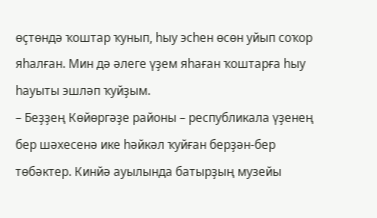өҫтөндә ҡоштар ҡунып, һыу эсһен өсөн уйып соҡор яһалған. Мин дә әлеге үҙем яһаған ҡоштарға һыу һауыты эшләп ҡуйҙым.
– Беҙҙең Көйөргәҙе районы – республикала үҙенең бер шәхесенә ике һәйкәл ҡуйған берҙән-бер төбәктер. Кинйә ауылында батырҙың музейы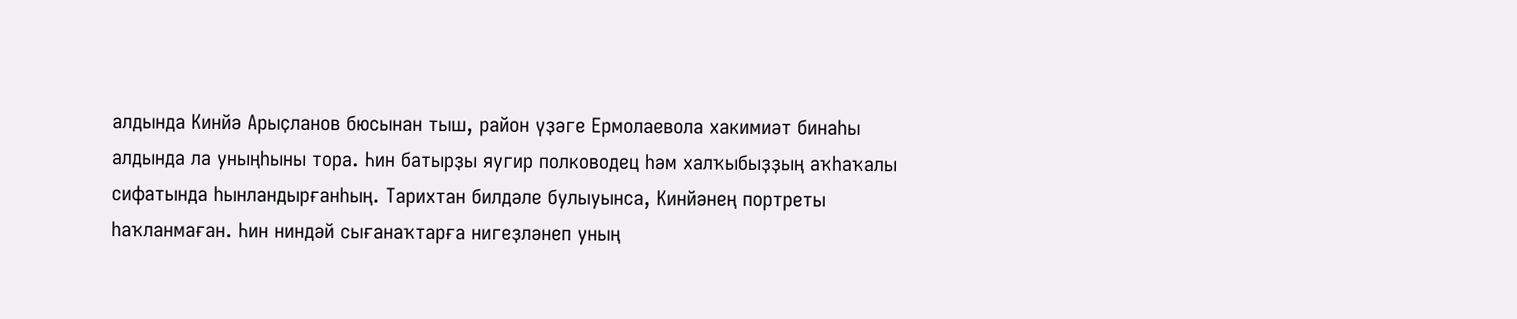алдында Кинйә Арыҫланов бюсынан тыш, район үҙәге Ермолаевола хакимиәт бинаһы алдында ла уныңһыны тора. Һин батырҙы яугир полководец һәм халҡыбыҙҙың аҡһаҡалы сифатында һынландырғанһың. Тарихтан билдәле булыуынса, Кинйәнең портреты һаҡланмаған. Һин ниндәй сығанаҡтарға нигеҙләнеп уның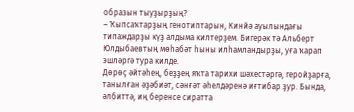образын тыуҙырҙың?
– Ҡыпсаҡтарҙың генотиптарын, Кинйә ауылындағы типаждарҙы күҙ алдыма килтерҙем. Бигерәк тә Альберт Юлдыбаевтың мөһабәт һыны илһамландырҙы, уға ҡарап эшләргә тура килде.
Дөрөҫ әйтәһең, беҙҙең яҡта тарихи шәхестәргә, геройҙарға, танылған әҙәбиәт, сәнғәт әһелдәренә иғтибар ҙур. Бында, әлбиттә, иң беренсе сиратта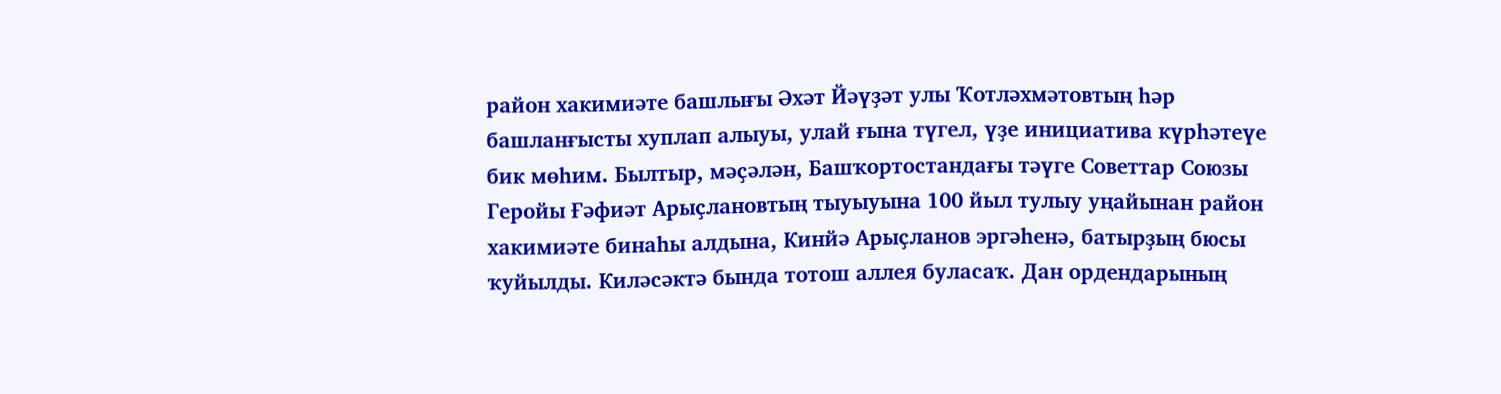район хакимиәте башлығы Әхәт Йәүҙәт улы Ҡотләхмәтовтың һәр башланғысты хуплап алыуы, улай ғына түгел, үҙе инициатива күрһәтеүе бик мөһим. Былтыр, мәҫәлән, Башҡортостандағы тәүге Советтар Союзы Геройы Ғәфиәт Арыҫлановтың тыуыуына 100 йыл тулыу уңайынан район хакимиәте бинаһы алдына, Кинйә Арыҫланов эргәһенә, батырҙың бюсы ҡуйылды. Киләсәктә бында тотош аллея буласаҡ. Дан ордендарының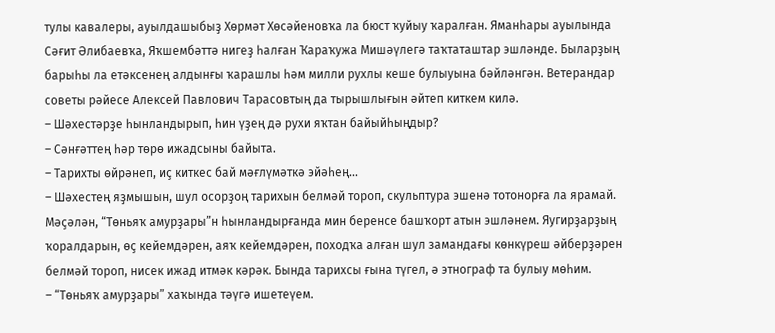тулы кавалеры, ауылдашыбыҙ Хөрмәт Хөсәйеновҡа ла бюст ҡуйыу ҡаралған. Яманһары ауылында Сәғит Әлибаевҡа, Яҡшембәттә нигеҙ һалған Ҡараҡужа Мишәүлегә таҡтаташтар эшләнде. Быларҙың барыһы ла етәксенең алдынғы ҡарашлы һәм милли рухлы кеше булыуына бәйләнгән. Ветерандар советы рәйесе Алексей Павлович Тарасовтың да тырышлығын әйтеп киткем килә.
– Шәхестәрҙе һынландырып, һин үҙең дә рухи яҡтан байыйһыңдыр?
– Сәнғәттең һәр төрө ижадсыны байыта.
– Тарихты өйрәнеп, иҫ киткес бай мәғлүмәткә эйәһең...
– Шәхестең яҙмышын, шул осорҙоң тарихын белмәй тороп, скульптура эшенә тотонорға ла ярамай. Мәҫәлән, “Төньяҡ амурҙары”н һынландырғанда мин беренсе башҡорт атын эшләнем. Яугирҙарҙың ҡоралдарын, өҫ кейемдәрен, аяҡ кейемдәрен, походҡа алған шул замандағы көнкүреш әйберҙәрен белмәй тороп, нисек ижад итмәк кәрәк. Бында тарихсы ғына түгел, ә этнограф та булыу мөһим.
– “Төньяҡ амурҙары” хаҡында тәүгә ишетеүем.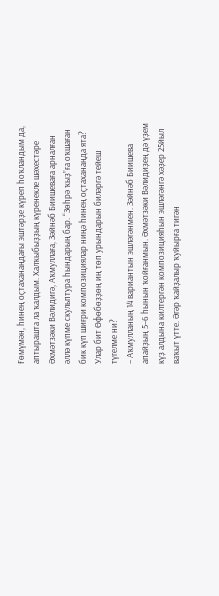Ғөмүмән, һинең оҫтаханаңдағы эштәрҙе күреп һоҡландым да, аптырашта ла ҡалдым. Халҡыбыҙҙың күренекле шәхестәре Әхмәтзәки Вәлидигә, Аҡмуллаға, Зәйнәб Биишеваға арналған әллә күпме скульптура һындарың бар. “Зөһрә ҡыҙ”ға оҡшаған бик күп шиғри композициялар ниңә һинең оҫтаханаңда ята? Улар бит Өфөбөҙҙөң иң төп урындарын биләргә тейеш түгелме ни?
– Аҡмулланың 14 вариантын эшләгәнмен. Зәйнәб Биишева апайҙың 5–6 һынын ҡойғанмын. Әхмәтзәки Вәлидиҙең дә үҙем күҙ алдына килтергән композицияһын эшләгәнгә хәҙер 25йыл ваҡыт үтте. Әгәр ҡайҙалыр ҡуйырға тигән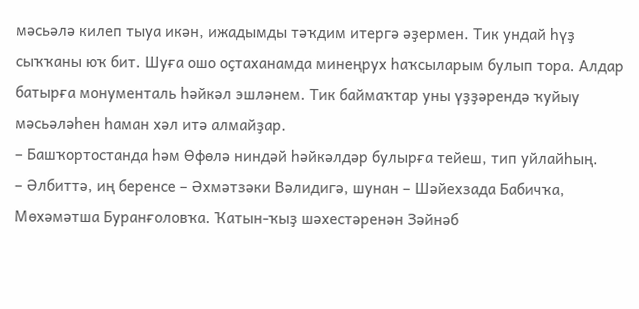мәсьәлә килеп тыуа икән, ижадымды тәҡдим итергә әҙермен. Тик ундай һүҙ сыҡҡаны юҡ бит. Шуға ошо оҫтаханамда минеңрух һаҡсыларым булып тора. Алдар батырға монументаль һәйкәл эшләнем. Тик баймаҡтар уны үҙҙәрендә ҡуйыу мәсьәләһен һаман хәл итә алмайҙар.
– Башҡортостанда һәм Өфөлә ниндәй һәйкәлдәр булырға тейеш, тип уйлайһың.
– Әлбиттә, иң беренсе – Әхмәтзәки Вәлидигә, шунан – Шәйехзада Бабичҡа, Мөхәмәтша Буранғоловҡа. Ҡатын-ҡыҙ шәхестәренән Зәйнәб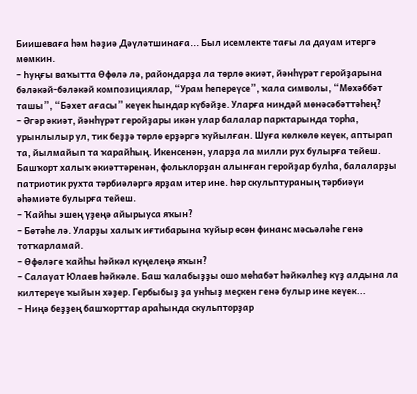Биишеваға һәм Һәҙиә Дәүләтшинаға... Был исемлекте тағы ла дауам итергә мөмкин.
– Һуңғы ваҡытта Өфөлә лә, райондарҙа ла төрлө әкиәт, йәнһүрәт геройҙарына бәләкәй-бәләкәй композициялар, “Урам һепереүсе”, ҡала символы, “Мөхәббәт ташы”, “Бәхет ағасы” кеүек һындар күбәйҙе. Уларға ниндәй мөнәсәбәттәһең?
– Әгәр әкиәт, йәнһүрәт геройҙары икән улар балалар парктарында торһа, урынлылыр ул, тик беҙҙә төрлө ерҙәргә ҡуйылған. Шуға көлкөлө кеүек, аптырап та, йылмайып та ҡарайһың. Икенсенән, уларҙа ла милли рух булырға тейеш. Башҡорт халыҡ әкиәттәренән, фольклорҙан алынған геройҙар булһа, балаларҙы патриотик рухта тәрбиәләргә ярҙам итер ине. Һәр скульптураның тәрбиәүи әһәмиәте булырға тейеш.
– Ҡайһы эшең үҙеңә айырыуса яҡын?
– Бөтәһе лә. Уларҙы халыҡ иғтибарына ҡуйыр өсөн финанс мәсьәләһе генә тотҡарламай.
– Өфөләге ҡайһы һәйкәл күңелеңә яҡын?
– Салауат Юлаев һәйкәле. Баш ҡалабыҙҙы ошо мөһабәт һәйкәлһеҙ күҙ алдына ла килтереүе ҡыйын хәҙер. Гербыбыҙ ҙа унһыҙ меҫкен генә булыр ине кеүек...
– Ниңә беҙҙең башҡорттар араһында скульпторҙар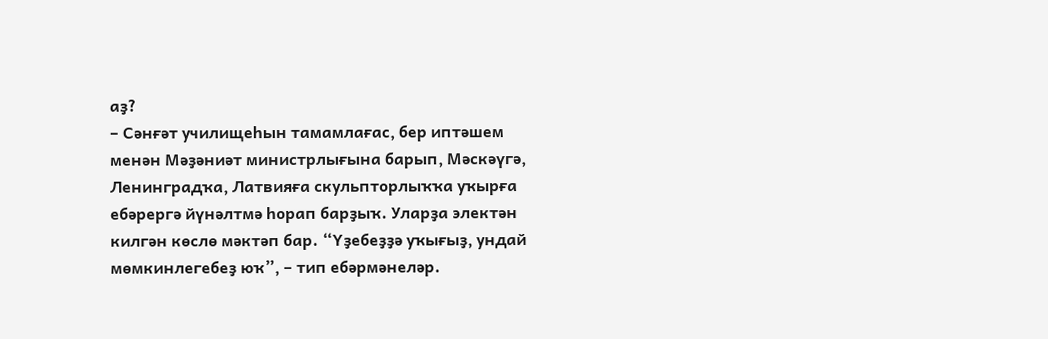аҙ?
– Сәнғәт училищеһын тамамлағас, бер иптәшем менән Мәҙәниәт министрлығына барып, Мәскәүгә, Ленинградҡа, Латвияға скульпторлыҡҡа уҡырға ебәрергә йүнәлтмә һорап барҙыҡ. Уларҙа электән килгән көслө мәктәп бар. “Үҙебеҙҙә уҡығыҙ, ундай мөмкинлегебеҙ юҡ”, – тип ебәрмәнеләр.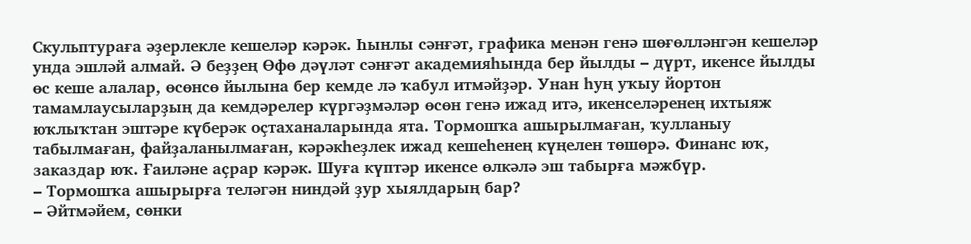Скульптураға әҙерлекле кешеләр кәрәк. Һынлы сәнғәт, графика менән генә шөғөлләнгән кешеләр унда эшләй алмай. Ә беҙҙең Өфө дәүләт сәнғәт академияһында бер йылды – дүрт, икенсе йылды өс кеше алалар, өсөнсө йылына бер кемде лә ҡабул итмәйҙәр. Унан һуң уҡыу йортон тамамлаусыларҙың да кемдәрелер күргәҙмәләр өсөн генә ижад итә, икенселәренең ихтыяж юҡлыҡтан эштәре күберәк оҫтаханаларында ята. Тормошҡа ашырылмаған, ҡулланыу табылмаған, файҙаланылмаған, кәрәкһеҙлек ижад кешеһенең күңелен төшөрә. Финанс юҡ, заказдар юҡ. Ғаиләне аҫрар кәрәк. Шуға күптәр икенсе өлкәлә эш табырға мәжбүр.
– Тормошҡа ашырырға теләгән ниндәй ҙур хыялдарың бар?
– Әйтмәйем, сөнки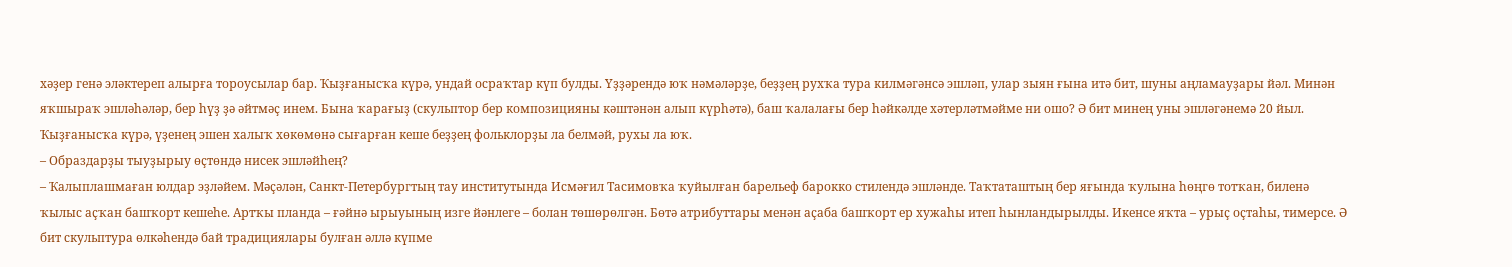хәҙер генә эләктереп алырға тороусылар бар. Ҡыҙғанысҡа күрә, ундай осраҡтар күп булды. Үҙҙәрендә юҡ нәмәләрҙе, беҙҙең рухҡа тура килмәгәнсә эшләп, улар зыян ғына итә бит, шуны аңламауҙары йәл. Минән яҡшыраҡ эшләһәләр, бер һүҙ ҙә әйтмәҫ инем. Бына ҡарағыҙ (скульптор бер композицияны кәштәнән алып күрһәтә), баш ҡалалағы бер һәйкәлде хәтерләтмәйме ни ошо? Ә бит минең уны эшләгәнемә 20 йыл. Ҡыҙғанысҡа күрә, үҙенең эшен халыҡ хөкөмөнә сығарған кеше беҙҙең фольклорҙы ла белмәй, рухы ла юҡ.
– Образдарҙы тыуҙырыу өҫтөндә нисек эшләйһең?
– Ҡалыплашмаған юлдар эҙләйем. Мәҫәлән, Санкт-Петербургтың тау институтында Исмәғил Тасимовҡа ҡуйылған барельеф барокко стилендә эшләнде. Таҡтаташтың бер яғында ҡулына һөңгө тотҡан, биленә ҡылыс аҫҡан башҡорт кешеһе. Артҡы планда – ғәйнә ырыуының изге йәнлеге – болан төшөрөлгән. Бөтә атрибуттары менән аҫаба башҡорт ер хужаһы итеп һынландырылды. Икенсе яҡта – урыҫ оҫтаһы, тимерсе. Ә бит скульптура өлкәһендә бай традициялары булған әллә күпме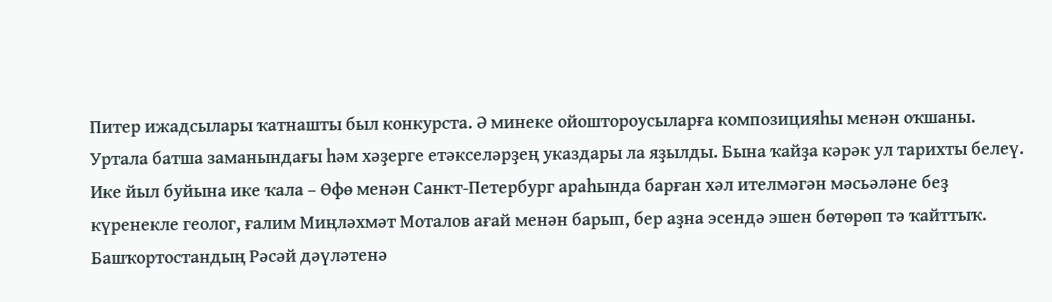Питер ижадсылары ҡатнашты был конкурста. Ә минеке ойоштороусыларға композицияһы менән оҡшаны. Уртала батша заманындағы һәм хәҙерге етәкселәрҙең указдары ла яҙылды. Бына ҡайҙа кәрәк ул тарихты белеү. Ике йыл буйына ике ҡала – Өфө менән Санкт-Петербург араһында барған хәл ителмәгән мәсьәләне беҙ күренекле геолог, ғалим Миңләхмәт Моталов ағай менән барып, бер аҙна эсендә эшен бөтөрөп тә ҡайттыҡ. Башҡортостандың Рәсәй дәүләтенә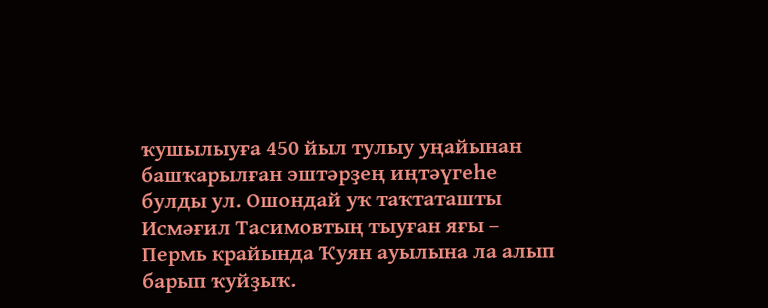ҡушылыуға 450 йыл тулыу уңайынан башҡарылған эштәрҙең иңтәүгеһе булды ул. Ошондай уҡ таҡтаташты Исмәғил Тасимовтың тыуған яғы – Пермь крайында Ҡуян ауылына ла алып барып ҡуйҙыҡ.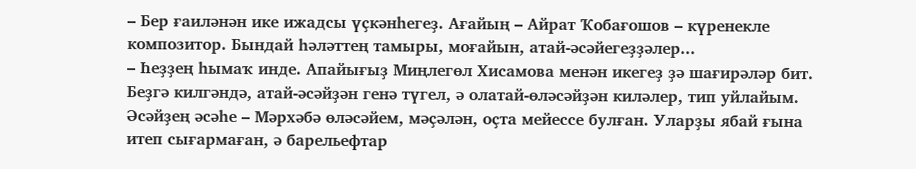– Бер ғаиләнән ике ижадсы үҫкәнһегеҙ. Ағайың – Айрат Ҡобағошов – күренекле композитор. Бындай һәләттең тамыры, моғайын, атай-әсәйегеҙҙәлер...
– Һеҙҙең һымаҡ инде. Апайығыҙ Миңлегөл Хисамова менән икегеҙ ҙә шағирәләр бит.
Беҙгә килгәндә, атай-әсәйҙән генә түгел, ә олатай-өләсәйҙән киләлер, тип уйлайым. Әсәйҙең әсәһе – Мәрхәбә өләсәйем, мәҫәлән, оҫта мейессе булған. Уларҙы ябай ғына итеп сығармаған, ә барельефтар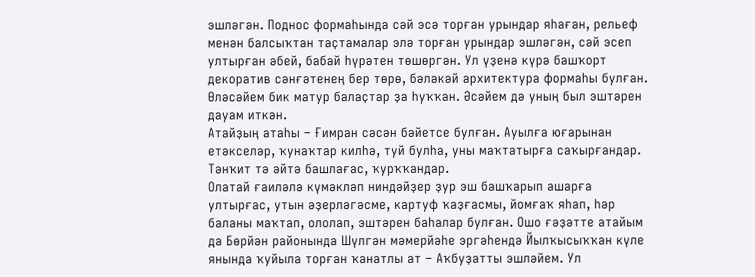эшләгән. Поднос формаһында сәй эсә торған урындар яһаған, рельеф менән балсыҡтан таҫтамалар элә торған урындар эшләгән, сәй эсеп ултырған әбей, бабай һүрәтен төшөргән. Ул үҙенә күрә башҡорт декоратив сәнғәтенең бер төрө, бәләкәй архитектура формаһы булған. Өләсәйем бик матур балаҫтар ҙа һуҡҡан. Әсәйем дә уның был эштәрен дауам иткән.
Атайҙың атаһы – Ғимран сәсән бәйетсе булған. Ауылға юғарынан етәкселәр, ҡунаҡтар килһә, туй булһа, уны маҡтатырға саҡырғандар. Тәнҡит тә әйтә башлағас, ҡурҡҡандар.
Олатай ғаиләлә күмәкләп ниндәйҙер ҙур эш башҡарып ашарға ултырғас, утын әҙерләгәсме, картуф ҡаҙғасмы, йомғаҡ яһап, һәр баланы маҡтап, ололап, эштәрен баһалар булған. Ошо ғәҙәтте атайым да Бөрйән районында Шүлгән мәмерйәһе эргәһендә Йылҡысыҡҡан күле янында ҡуйыла торған ҡанатлы ат – Аҡбуҙатты эшләйем. Ул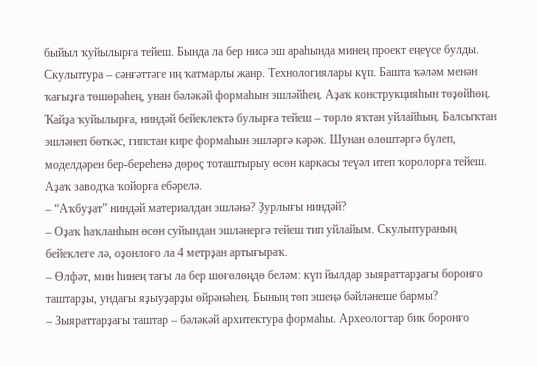быйыл ҡуйылырға тейеш. Бында ла бер нисә эш араһында минең проект еңеүсе булды.
Скульптура – сәнғәттәге иң ҡатмарлы жанр. Технологиялары күп. Башта ҡәләм менән ҡағыҙға төшөрәһең, унан бәләкәй формаһын эшләйһең. Аҙаҡ конструкцияһын төҙөйһөң. Ҡайҙа ҡуйылырға, ниндәй бейеклектә булырға тейеш – төрлө яҡтан уйлайһың. Балсыҡтан эшләнеп бөткәс, гипстан кире формаһын эшләргә кәрәк. Шунан өлөштәргә бүлеп, моделдәрен бер-береһенә дөрөҫ тоташтырыу өсөн каркасы теүәл итеп ҡоролорға тейеш. Аҙаҡ заводҡа ҡойорға ебәрелә.
– “Аҡбуҙат” ниндәй материалдан эшләнә? Ҙурлығы ниндәй?
– Оҙаҡ һаҡланһын өсөн суйындан эшләнергә тейеш тип уйлайым. Скульптураның бейеклеге лә, оҙонлоғо ла 4 метрҙан артығыраҡ.
– Өлфәт, мин һинең тағы ла бер шөғөлөңдө беләм: күп йылдар зыяраттарҙағы боронғо таштарҙы, ундағы яҙыуҙарҙы өйрәнәһең. Бының төп эшеңә бәйләнеше бармы?
– Зыяраттарҙағы таштар – бәләкәй архитектура формаһы. Археологтар бик боронғо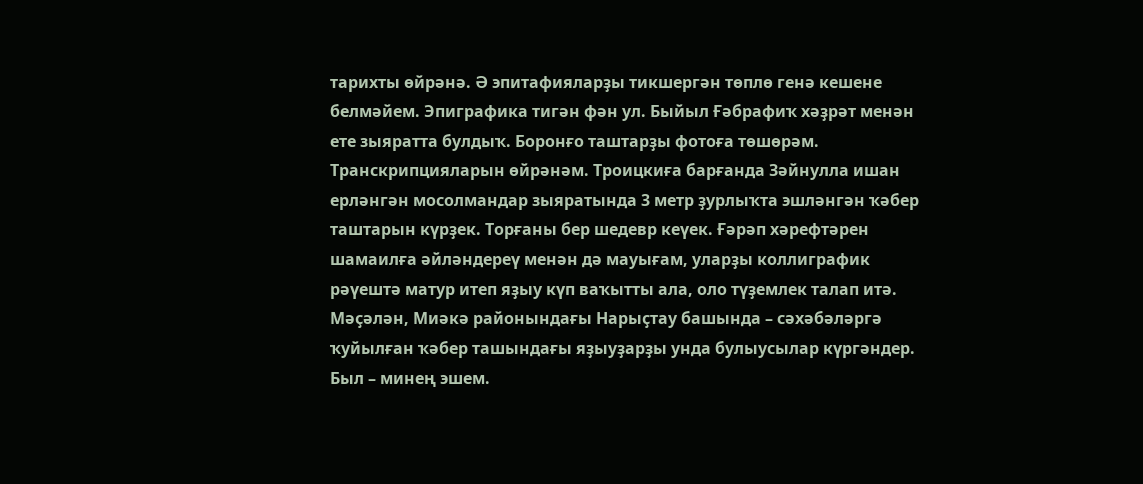тарихты өйрәнә. Ә эпитафияларҙы тикшергән төплө генә кешене белмәйем. Эпиграфика тигән фән ул. Быйыл Ғәбрафиҡ хәҙрәт менән ете зыяратта булдыҡ. Боронғо таштарҙы фотоға төшөрәм. Транскрипцияларын өйрәнәм. Троицкиға барғанда Зәйнулла ишан ерләнгән мосолмандар зыяратында 3 метр ҙурлыҡта эшләнгән ҡәбер таштарын күрҙек. Торғаны бер шедевр кеүек. Ғәрәп хәрефтәрен шамаилға әйләндереү менән дә мауығам, уларҙы коллиграфик рәүештә матур итеп яҙыу күп ваҡытты ала, оло түҙемлек талап итә. Мәҫәлән, Миәкә районындағы Нарыҫтау башында – сәхәбәләргә ҡуйылған ҡәбер ташындағы яҙыуҙарҙы унда булыусылар күргәндер. Был – минең эшем.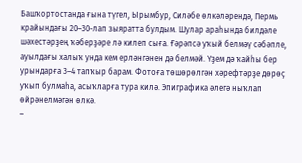Башҡортостанда ғына түгел, Ырымбур, Силәбе өлкәләрендә, Пермь крайындағы 20–30-лап зыяратта булдым. Шулар араһында билдәле шәхестәрҙең ҡәберҙәре лә килеп сыға. Ғәрәпсә уҡый белмәү сәбәпле, ауылдағы халыҡ унда кем ерләнгәнен дә белмәй. Үҙем дә ҡайһы бер урындарға 3–4 тапҡыр барам. Фотоға төшөрөлгән хәрефтәрҙе дөрөҫ уҡып булмаһа, асыҡларға тура килә. Эпиграфика әлегә ныҡлап өйрәнелмәгән өлкә.
–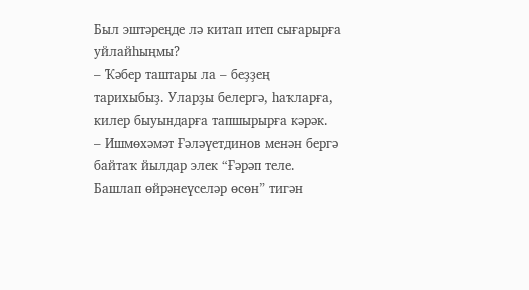Был эштәреңде лә китап итеп сығарырға уйлайһыңмы?
– Ҡәбер таштары ла – беҙҙең тарихыбыҙ. Уларҙы белергә, һаҡларға, килер быуындарға тапшырырға кәрәк.
– Ишмөхәмәт Ғәләүетдинов менән бергә байтаҡ йылдар элек “Ғәрәп теле. Башлап өйрәнеүселәр өсөн” тигән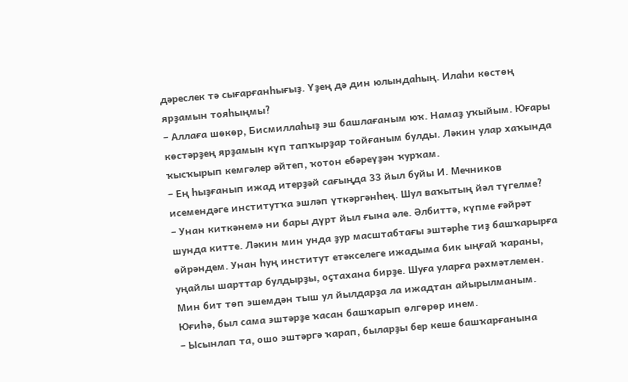дәреслек тә сығарғанһығыҙ. Үҙең дә дин юлындаһың. Илаһи көстөң ярҙамын тояһыңмы?
– Аллаға шөкөр, Бисмиллаһыҙ эш башлағаным юҡ. Намаҙ уҡыйым. Юғары көстәрҙең ярҙамын күп тапҡырҙар тойғаным булды. Ләкин улар хаҡында ҡысҡырып кемгәлер әйтеп, ҡотон ебәреүҙән ҡурҡам.
– Ең һыҙғанып ижад итерҙәй сағыңда 33 йыл буйы И. Мечников исемендәге институтҡа эшләп үткәргәнһең. Шул ваҡытың йәл түгелме?
– Унан киткәнемә ни бары дүрт йыл ғына әле. Әлбиттә, күпме ғәйрәт шунда китте. Ләкин мин унда ҙур масштабтағы эштәрһе тиҙ башҡарырға өйрәндем. Унан һуң институт етәкселеге ижадыма бик ыңғай ҡараны, уңайлы шарттар булдырҙы, оҫтахана бирҙе. Шуға уларға рәхмәтлемен.
Мин бит төп эшемдән тыш ул йылдарҙа ла ижадтан айырылманым. Юғиһә, был сама эштәрҙе ҡасан башҡарып өлгөрөр инем.
– Ысынлап та, ошо эштәргә ҡарап, быларҙы бер кеше башҡарғанына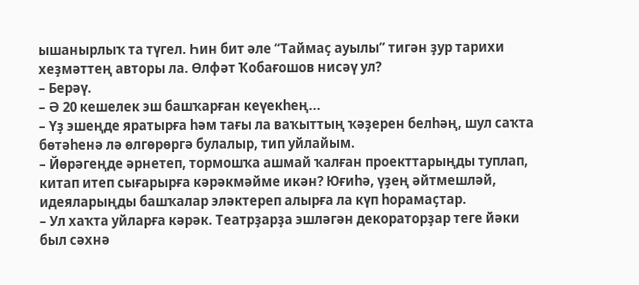ышанырлыҡ та түгел. Һин бит әле “Таймаҫ ауылы” тигән ҙур тарихи хеҙмәттең авторы ла. Өлфәт Ҡобағошов нисәү ул?
– Берәү.
– Ә 20 кешелек эш башҡарған кеүекһең...
– Үҙ эшеңде яратырға һәм тағы ла ваҡыттың ҡәҙерен белһәң, шул саҡта бөтәһенә лә өлгөрөргә булалыр, тип уйлайым.
– Йөрәгеңде әрнетеп, тормошҡа ашмай ҡалған проекттарыңды туплап, китап итеп сығарырға кәрәкмәйме икән? Юғиһә, үҙең әйтмешләй, идеяларыңды башҡалар эләктереп алырға ла күп һорамаҫтар.
– Ул хаҡта уйларға кәрәк. Театрҙарҙа эшләгән декораторҙар теге йәки был сәхнә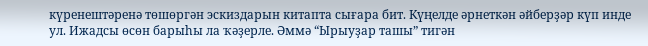күренештәренә төшөргән эскиздарын китапта сығара бит. Күңелде әрнеткән әйберҙәр күп инде ул. Ижадсы өсөн барыһы ла ҡәҙерле. Әммә “Ырыуҙар ташы” тигән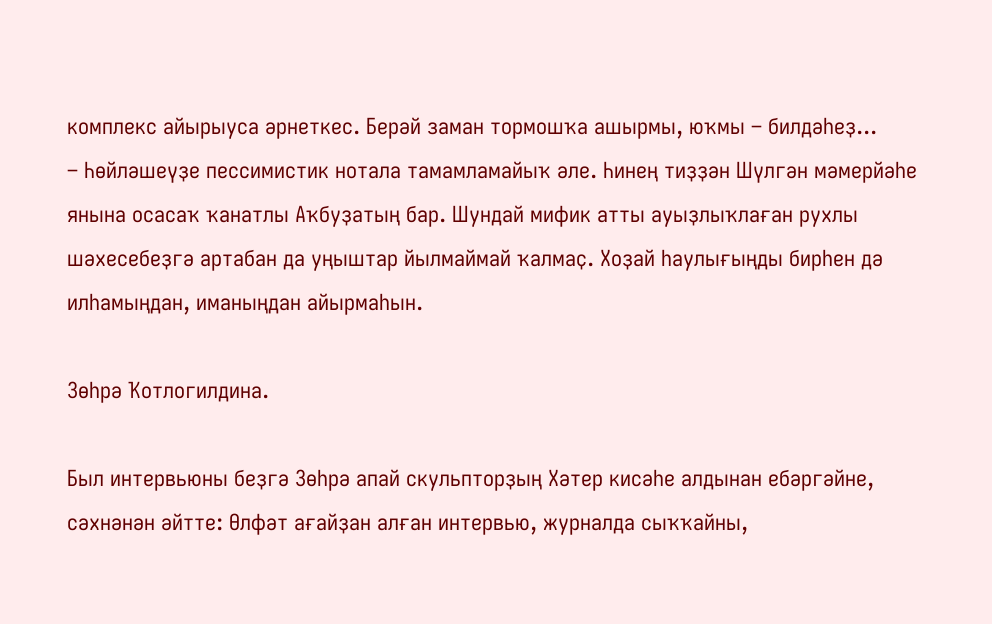комплекс айырыуса әрнеткес. Берәй заман тормошҡа ашырмы, юҡмы – билдәһеҙ...
– Һөйләшеүҙе пессимистик нотала тамамламайыҡ әле. Һинең тиҙҙән Шүлгән мәмерйәһе янына осасаҡ ҡанатлы Аҡбуҙатың бар. Шундай мифик атты ауыҙлыҡлаған рухлы шәхесебеҙгә артабан да уңыштар йылмаймай ҡалмаҫ. Хоҙай һаулығыңды бирһен дә илһамыңдан, иманыңдан айырмаһын.

Зөһрә Ҡотлогилдина.

Был интервьюны беҙгә Зөһрә апай скульпторҙың Хәтер кисәһе алдынан ебәргәйне, сәхнәнән әйтте: Өлфәт ағайҙан алған интервью, журналда сыҡҡайны,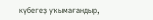күбегеҙ уҡымағандыр,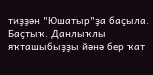тиҙҙән "Юшатыр"ҙа баҫыла. Баҫтыҡ. Данлыҡлы яҡташыбыҙҙы йәнә бер ҡат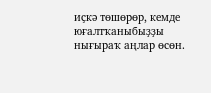иҫкә төшөрөр, кемде юғалтҡаныбыҙҙы нығыраҡ аңлар өсөн.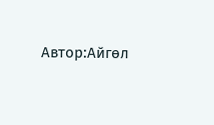Автор:Айгөл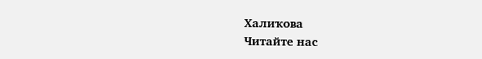Халиҡова
Читайте нас